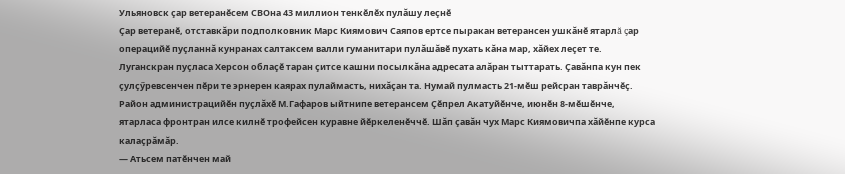Ульяновск çар ветеранӗсем СВОна 43 миллион тенкӗлӗх пулăшу леçнӗ
Çар ветеранӗ, отставкăри подполковник Марс Киямович Саяпов ертсе пыракан ветерансен ушкăнӗ ятарлă çар операцийӗ пуçланнă кунранах салтаксем валли гуманитари пулăшăвӗ пухать кăна мар, хăйех леçет те. Луганскран пуçласа Херсон облаçӗ таран çитсе кашни посылкăна адресата алăран тыттарать. Çавăнпа кун пек çулçӳревсенчен пӗри те эрнерен каярах пулаймасть, нихăçан та. Нумай пулмасть 21-мӗш рейсран таврăнчӗç.
Район администрацийӗн пуçлăхӗ М.Гафаров ыйтнипе ветерансем Çӗпрел Акатуйӗнче, июнӗн 8-мӗшӗнче, ятарласа фронтран илсе килнӗ трофейсен куравне йӗркеленӗччӗ. Шăп çавăн чух Марс Киямовичпа хăйӗнпе курса калаçрăмăр.
— Атьсем патӗнчен май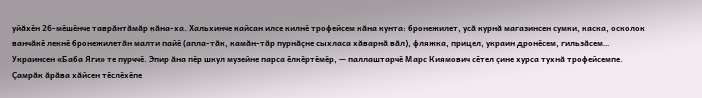уйăхӗн 26-мӗшӗнче таврăнтăмăр кăна-ха. Хальхинче кайсан илсе килнӗ трофейсем кăна кунта: бронежилет, усă курнă магазинсен сумки, каска, осколок ванчăкӗ лекнӗ бронежилетăн малти пайӗ (апла-тăк, камăн-тăр пурнăçне сыхласа хăварнă вăл), фляжка, прицел, украин дронӗсем, гильзăсем… Украинсен «Баба Яги» те пурччӗ. Эпир ăна пӗр шкул музейне парса ӗлкӗртӗмӗр, — паллаштарчӗ Марс Киямович сӗтел çине хурса тухнă трофейсемпе.
Çамрăк ăрăва хăйсен тӗслӗхӗпе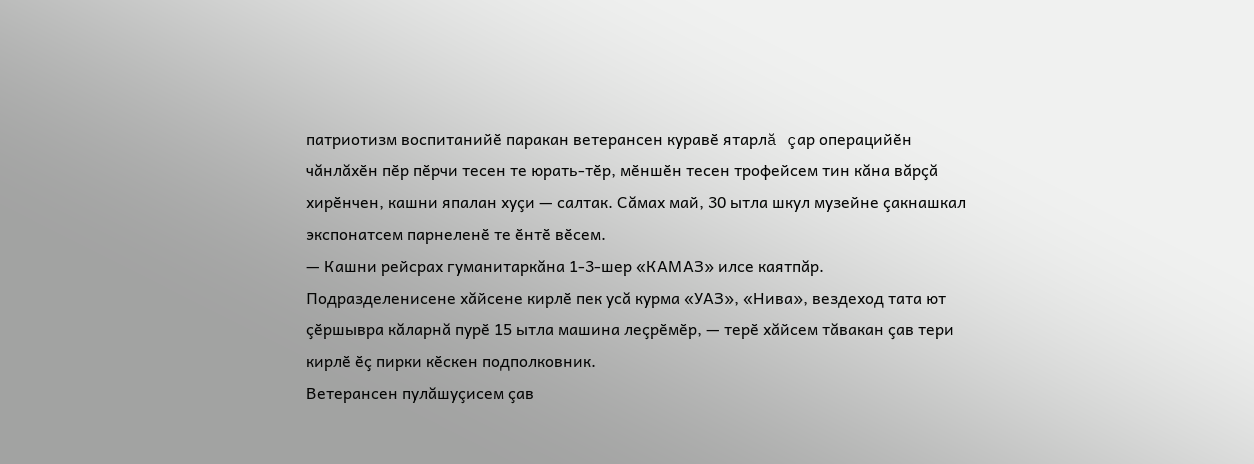патриотизм воспитанийӗ паракан ветерансен куравӗ ятарлă çар операцийӗн чăнлăхӗн пӗр пӗрчи тесен те юрать-тӗр, мӗншӗн тесен трофейсем тин кăна вăрçă хирӗнчен, кашни япалан хуçи — салтак. Сăмах май, 30 ытла шкул музейне çакнашкал экспонатсем парнеленӗ те ӗнтӗ вӗсем.
— Кашни рейсрах гуманитаркăна 1-3-шер «КАМАЗ» илсе каятпăр. Подразделенисене хăйсене кирлӗ пек усă курма «УАЗ», «Нива», вездеход тата ют çӗршывра кăларнă пурӗ 15 ытла машина леçрӗмӗр, — терӗ хăйсем тăвакан çав тери кирлӗ ӗç пирки кӗскен подполковник.
Ветерансен пулăшуçисем çав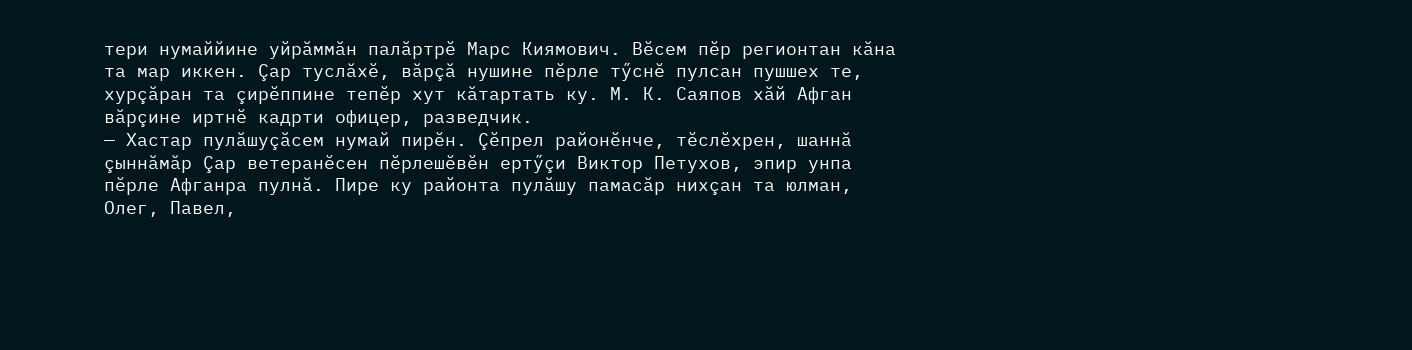тери нумаййине уйрăммăн палăртрӗ Марс Киямович. Вӗсем пӗр регионтан кăна та мар иккен. Çар туслăхӗ, вăрçă нушине пӗрле тӳснӗ пулсан пушшех те, хурçăран та çирӗппине тепӗр хут кăтартать ку. М. К. Саяпов хăй Афган вăрçине иртнӗ кадрти офицер, разведчик.
— Хастар пулăшуçăсем нумай пирӗн. Çӗпрел районӗнче, тӗслӗхрен, шаннă çыннăмăр Çар ветеранӗсен пӗрлешӗвӗн ертӳçи Виктор Петухов, эпир унпа пӗрле Афганра пулнă. Пире ку районта пулăшу памасăр нихçан та юлман, Олег, Павел,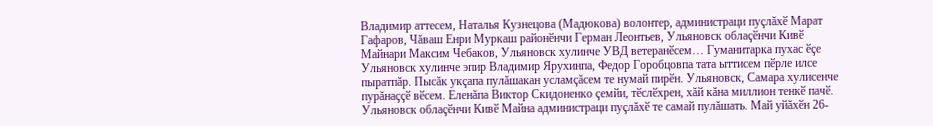Владимир аттесем, Наталья Кузнецова (Мадюкова) волонтер, администраци пуçлăхӗ Марат Гафаров, Чăваш Енри Муркаш районӗнчи Герман Леонтьев, Ульяновск облаçӗнчи Кивӗ Майнари Максим Чебаков, Ульяновск хулинче УВД ветеранӗсем… Гуманитарка пухас ӗçе Ульяновск хулинче эпир Владимир Ярухинпа, Федор Горобцовпа тата ыттисем пӗрле илсе пыратпăр. Пысăк укçапа пулăшакан усламçăсем те нумай пирӗн. Ульяновск, Самара хулисенче пурăнаççӗ вӗсем. Еленăпа Виктор Скидоненко çемйи, тӗслӗхрен, хăй кăна миллион тенкӗ пачӗ. Ульяновск облаçӗнчи Кивӗ Майна администраци пуçлăхӗ те самай пулăшать. Май уйăхӗн 26-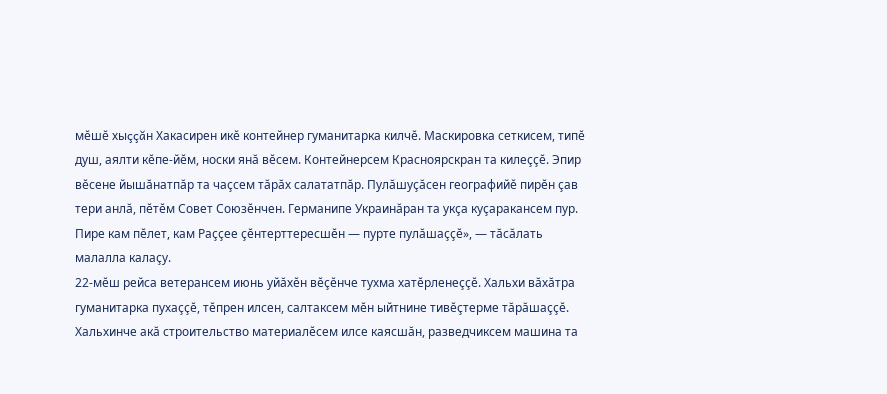мӗшӗ хыççăн Хакасирен икӗ контейнер гуманитарка килчӗ. Маскировка сеткисем, типӗ душ, аялти кӗпе-йӗм, носки янă вӗсем. Контейнерсем Красноярскран та килеççӗ. Эпир вӗсене йышăнатпăр та чаçсем тăрăх салататпăр. Пулăшуçăсен географийӗ пирӗн çав тери анлă, пӗтӗм Совет Союзӗнчен. Германипе Украинăран та укçа куçаракансем пур. Пире кам пӗлет, кам Раççее çӗнтерттересшӗн — пурте пулăшаççӗ», — тăсăлать малалла калаçу.
22-мӗш рейса ветерансем июнь уйăхӗн вӗçӗнче тухма хатӗрленеççӗ. Хальхи вăхăтра гуманитарка пухаççӗ, тӗпрен илсен, салтаксем мӗн ыйтнине тивӗçтерме тăрăшаççӗ. Хальхинче акă строительство материалӗсем илсе каясшăн, разведчиксем машина та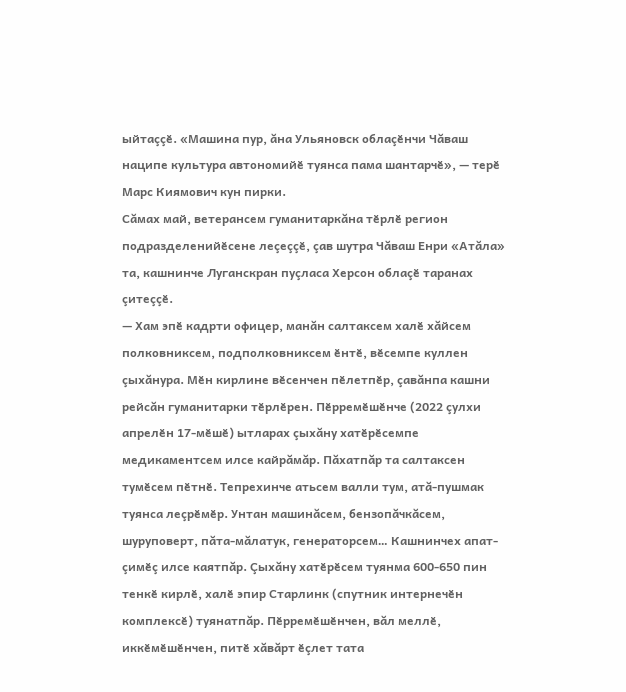ыйтаççӗ. «Машина пур, ăна Ульяновск облаçӗнчи Чăваш наципе культура автономийӗ туянса пама шантарчӗ», — терӗ Марс Киямович кун пирки.
Сăмах май, ветерансем гуманитаркăна тӗрлӗ регион подразделенийӗсене леçеççӗ, çав шутра Чăваш Енри «Атăла» та, кашнинче Луганскран пуçласа Херсон облаçӗ таранах çитеççӗ.
— Хам эпӗ кадрти офицер, манăн салтаксем халӗ хăйсем полковниксем, подполковниксем ӗнтӗ, вӗсемпе куллен çыхăнура. Мӗн кирлине вӗсенчен пӗлетпӗр, çавăнпа кашни рейсăн гуманитарки тӗрлӗрен. Пӗрремӗшӗнче (2022 çулхи апрелӗн 17-мӗшӗ) ытларах çыхăну хатӗрӗсемпе медикаментсем илсе кайрăмăр. Пăхатпăр та салтаксен тумӗсем пӗтнӗ. Тепрехинче атьсем валли тум, атă-пушмак туянса леçрӗмӗр. Унтан машинăсем, бензопăчкăсем, шуруповерт, пăта-мăлатук, генераторсем… Кашнинчех апат-çимӗç илсе каятпăр. Çыхăну хатӗрӗсем туянма 600-650 пин тенкӗ кирлӗ, халӗ эпир Старлинк (спутник интернечӗн комплексӗ) туянатпăр. Пӗрремӗшӗнчен, вăл меллӗ, иккӗмӗшӗнчен, питӗ хăвăрт ӗçлет тата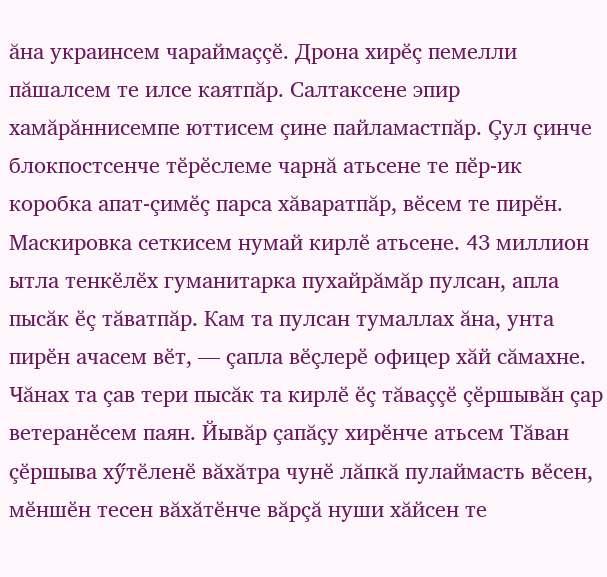ăна украинсем чараймаççӗ. Дрона хирӗç пемелли пăшалсем те илсе каятпăр. Салтаксене эпир хамăрăннисемпе юттисем çине пайламастпăр. Çул çинче блокпостсенче тӗрӗслеме чарнă атьсене те пӗр-ик коробка апат-çимӗç парса хăваратпăр, вӗсем те пирӗн.
Маскировка сеткисем нумай кирлӗ атьсене. 43 миллион ытла тенкӗлӗх гуманитарка пухайрăмăр пулсан, апла пысăк ӗç тăватпăр. Кам та пулсан тумаллах ăна, унта пирӗн ачасем вӗт, — çапла вӗçлерӗ офицер хăй сăмахне.
Чăнах та çав тери пысăк та кирлӗ ӗç тăваççӗ çӗршывăн çар ветеранӗсем паян. Йывăр çапăçу хирӗнче атьсем Тăван çӗршыва хӳтӗленӗ вăхăтра чунӗ лăпкă пулаймасть вӗсен, мӗншӗн тесен вăхăтӗнче вăрçă нуши хăйсен те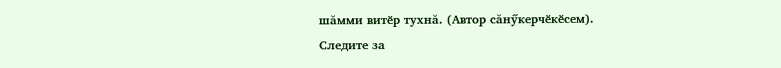шăмми витӗр тухнă. (Автор сăнӳкерчӗкӗсем).
Следите за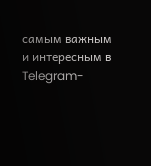самым важным и интересным в Telegram-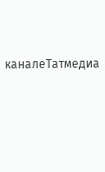каналеТатмедиа